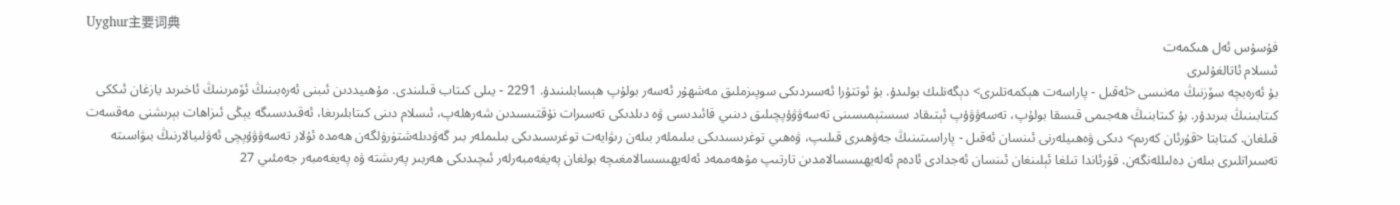Uyghur主要词典
فۇسۇس ئەل ھىكمەت
ئىسلام ئاتالغۇلىرى
بۇ ئەرەبچە سۆزنىڭ مەنىسى <ئەقىل - پاراسەت ھېكمەتلىرى> دېگەنلىك بولىدۇ. بۇ ئوتتۇرا ئەسىردىكى سوپىزملىق مەشھۇر ئەسەر بولۇپ ھېسابلىنىدۇ. 2291 - يىلى كىتاب قىلىندى. مۇھىيددىن ئىبنى ئەرەبىنىڭ ئۆمرىنىڭ ئاخىرىد يازغان ئىككى كىتابىنىڭ بىرىدۇر. بۇ كىتابنىڭ ھەجىمى قىسقا بولۇپ، تەسەۋۋۇپ ئېتىقاد سىستېمىسىنى تەسەۋۋۇپچىلىق دىنىي قائىدىسى ۋە دىلدىكى تەسىرات نۇقتىسىدىن شەرھلەپ، ئىسلام دىنى كىتابلىرىغا، ئەقىدىسىگە يېڭى ئىزاھات بېرىشنى مەقسەت قىلغان. كىتابتا <قۇرئان كەرىم> دىكى ۋەھىيلەرنى ئىنسان ئەقىل - پاراسىتىنىڭ جەۋھىرى قىلىپ، ۋەھىي توغرىسىدىكى بىلىملەر بىلەن رىۋايەت توغرىسىدىكى بىلىملەر بىر گەۋدىلەشتۈرۈلگەن ھەمدە ئۇلار تەسەۋۋۇپچى ئەۋلىيالارنىڭ بىۋاسىتە تەسىراتلىرى بىلەن دەلىللەنگەن. قۇرئاندا تىلغا ئېلىنغان ئىنسان ئەجدادى ئادەم ئەلەيھىسسالامدىن تارتىپ مۇھەممەد ئەلەيھىسسالامغىچە بولغان پەيغەمبەرلەر ئىچىدىكى ھەربىر پەرىشتە ۋە پەيغەمبەر جەمئىي 27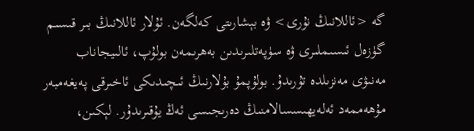گە <ئاللانىڭ نۇرى> ۋە بېشارىتى كەلگەن. ئۇلار ئاللانىڭ بىر قىسىم گۈزەل ئىسىملىرى ۋە سۈپەتلىرىدىن بەھرىمەن بولۇپ، ئالىيجاناب مەنىۋى مەنزىلدە تۇرىدۇ. بولۇپمۇ بۇلارنىڭ ئىچىدىكى ئاخىرقى پەيغەمبەر مۇھەممەد ئەلەيھىسسالامنىڭ دەرىجىسى ئەڭ يۇقىرىدۇر. لېكىن،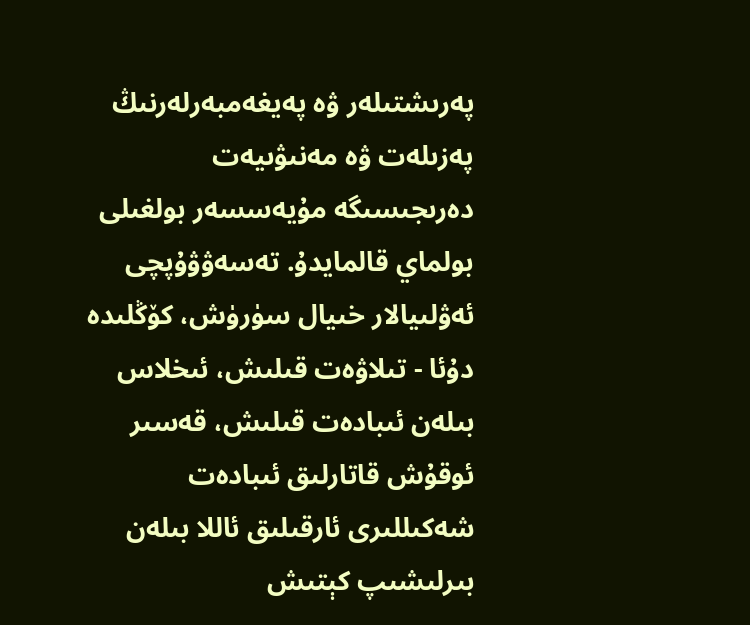پەرىشتىلەر ۋە پەيغەمبەرلەرنىڭ پەزىلەت ۋە مەنىۋىيەت دەرىجىسىگە مۇيەسسەر بولغىلى بولماي قالمايدۇ. تەسەۋۋۇپچى ئەۋلىيالار خىيال سۈرۈش، كۆڭلىدە دۇئا - تىلاۋەت قىلىش، ئىخلاس بىلەن ئىبادەت قىلىش، قەسىر ئوقۇش قاتارلىق ئىبادەت شەكىللىرى ئارقىلىق ئاللا بىلەن بىرلىشىپ كېتىش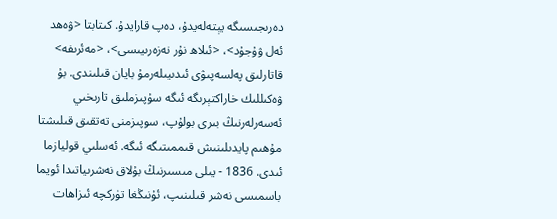دەرىجىسىگە يېتەلەيدۇ، دەپ قارايدۇ. كىتابتا <ۋەھد ئەل ۋۇجۇد>، <ئىلاھ نۇر نەزەرىيىسى>، <مەئرىفە> قاتارلىق پەلسەپىۋى ئىدىيىلەرمۇ بايان قىلىندى. بۇ ۋەكىللىك خاراكتېرىگە ئىگە سۇپىزملىق تارىخىي ئەسەرلەرنىڭ بىرى بولۇپ، سوپىزمنى تەتقىق قىلىشتا مۇھىم پايدىلىنىش قىممىتىگە ئىگە. ئەسلىي قوليازما ئىدى. 1836 - يىلى مىسىرنىڭ بۇلاق نەشرىياتىدا ئويما باسمىسى نەشر قىلىنىپ، ئۇنىڭغا تۈركچە ئىزاھات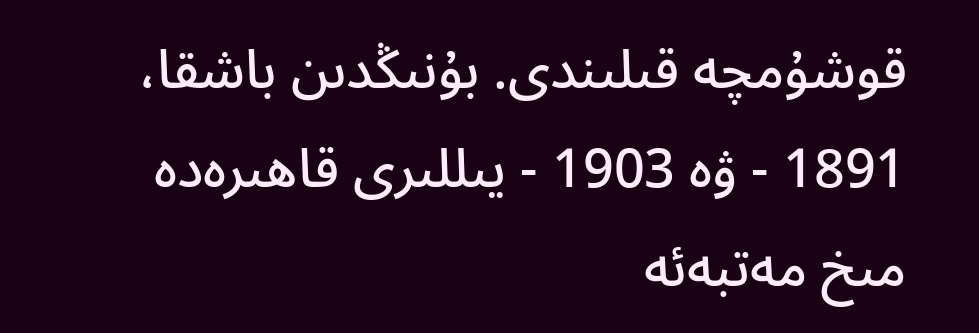قوشۇمچە قىلىندى. بۇنىڭدىن باشقا، 1891 - ۋە 1903 - يىللىرى قاھىرەدە مىخ مەتبەئە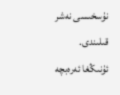نۇسخىسى نەشر قىلىندى. ئۇنىڭغا ئەرەبچە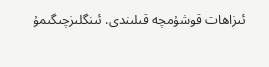ئىزاھات قوشۇمچە قىلىندى. ئىنگلىزچىگىمۇ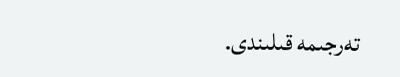تەرجىمە قىلىندى.